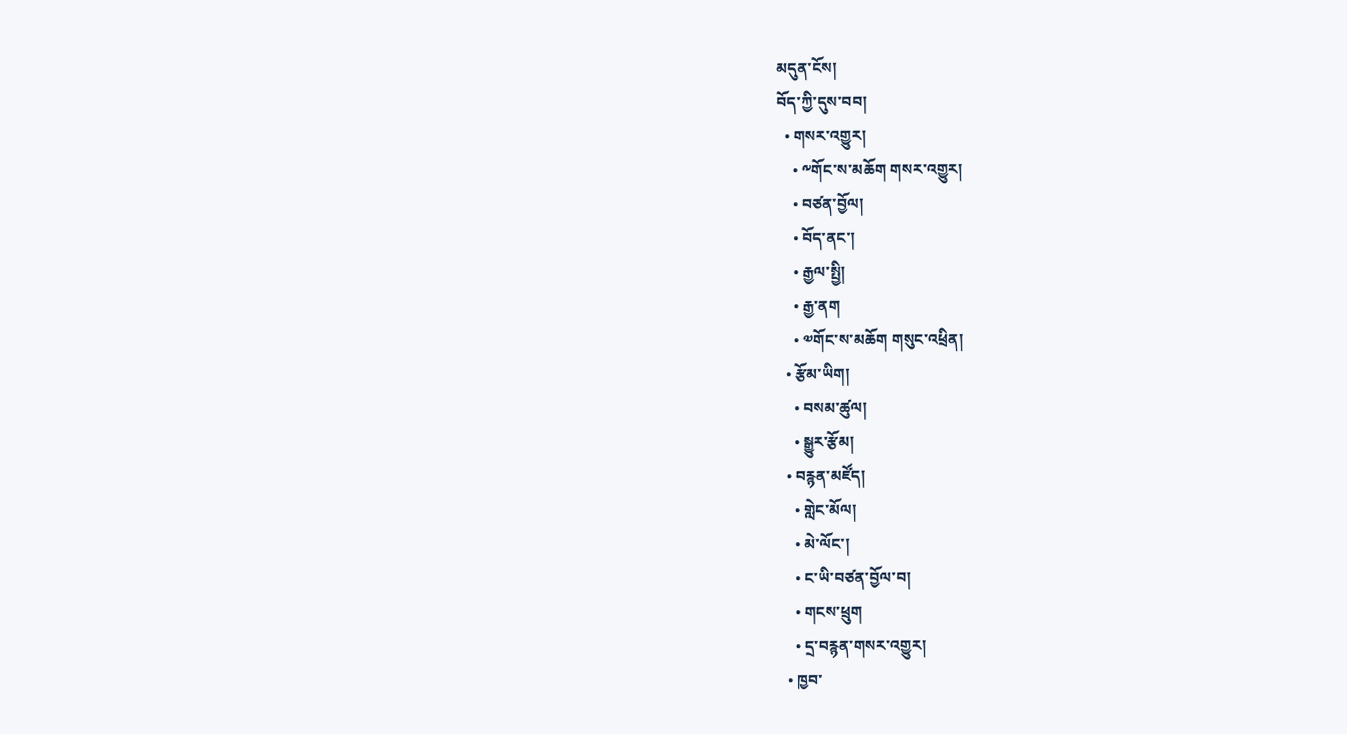མདུན་ངོས།
བོད་ཀྱི་དུས་བབ།
  • གསར་འགྱུར།
    • ༸གོང་ས་མཆོག གསར་འགྱུར།
    • བཙན་བྱོལ།
    • བོད་ནང་།
    • རྒྱལ་སྤྱི།
    • རྒྱ་ནག
    • ༧གོང་ས་མཆོག གསུང་འཕྲིན།
  • རྩོམ་ཡིག།
    • བསམ་ཚུལ།
    • སྒྱུར་རྩོམ།
  • བརྙན་མཛོད།
    • གླེང་མོལ།
    • མེ་ལོང་།
    • ང་ཡི་བཙན་བྱོལ་བ།
    • གངས་ཕྲུག
    • དྲ་བརྙན་གསར་འགྱུར།
  • ཁྱབ་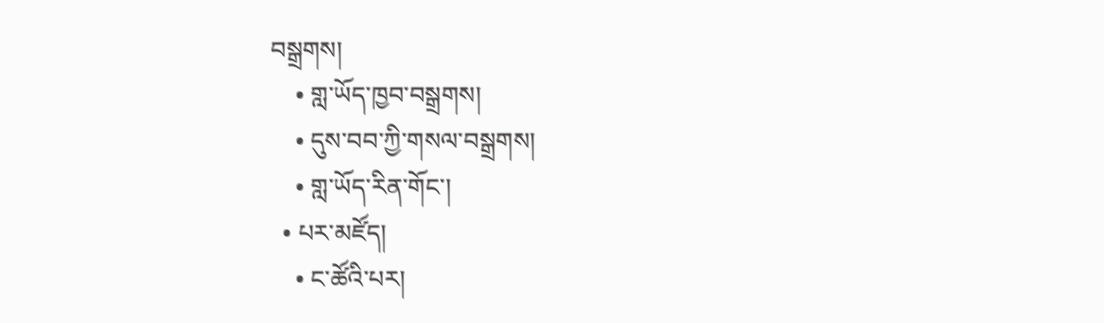བསྒྲགས།
    • གླ་ཡོད་ཁྱབ་བསྒྲགས།
    • དུས་བབ་ཀྱི་གསལ་བསྒྲགས།
    • གླ་ཡོད་རིན་གོང་།
  • པར་མཛོད།
    • ང་ཚོའི་པར།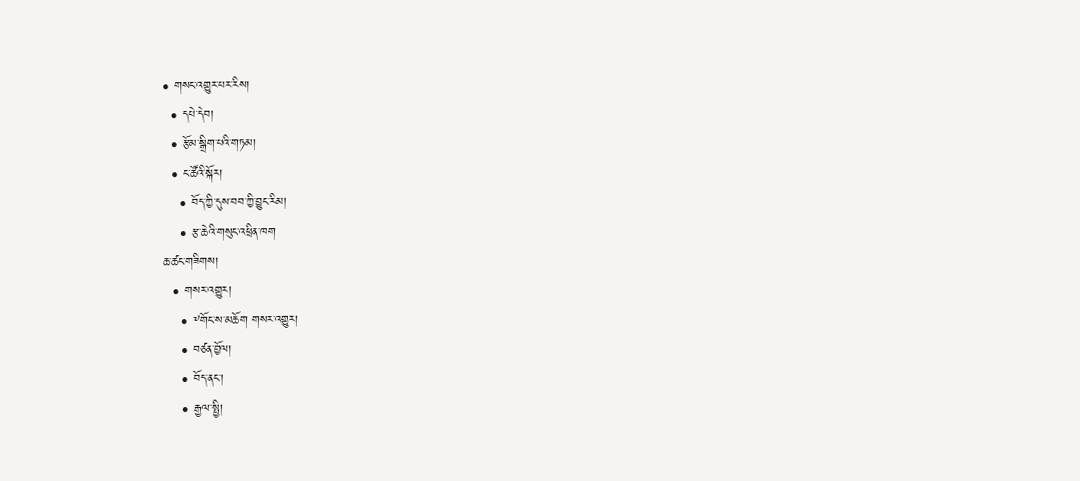• གསང་འགྱུར་པར་རིས།
  • དཔེ་དེབ།
  • རྩོམ་སྒྲིག་པའི་གཏམ།
  • ང་ཚོའི་སྐོར།
    • བོད་ཀྱི་དུས་བབ་ཀྱི་བྱུང་རིམ།
    • རྩ་ཆེའི་གསུང་འཕྲིན་ཁག
ཆ་ཚང་གཟིགས།
  • གསར་འགྱུར།
    • ༸གོང་ས་མཆོག གསར་འགྱུར།
    • བཙན་བྱོལ།
    • བོད་ནང་།
    • རྒྱལ་སྤྱི།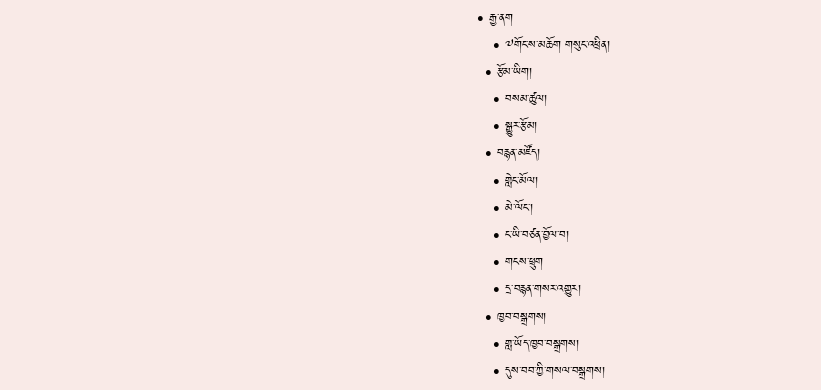• རྒྱ་ནག
    • ༧གོང་ས་མཆོག གསུང་འཕྲིན།
  • རྩོམ་ཡིག།
    • བསམ་ཚུལ།
    • སྒྱུར་རྩོམ།
  • བརྙན་མཛོད།
    • གླེང་མོལ།
    • མེ་ལོང་།
    • ང་ཡི་བཙན་བྱོལ་བ།
    • གངས་ཕྲུག
    • དྲ་བརྙན་གསར་འགྱུར།
  • ཁྱབ་བསྒྲགས།
    • གླ་ཡོད་ཁྱབ་བསྒྲགས།
    • དུས་བབ་ཀྱི་གསལ་བསྒྲགས།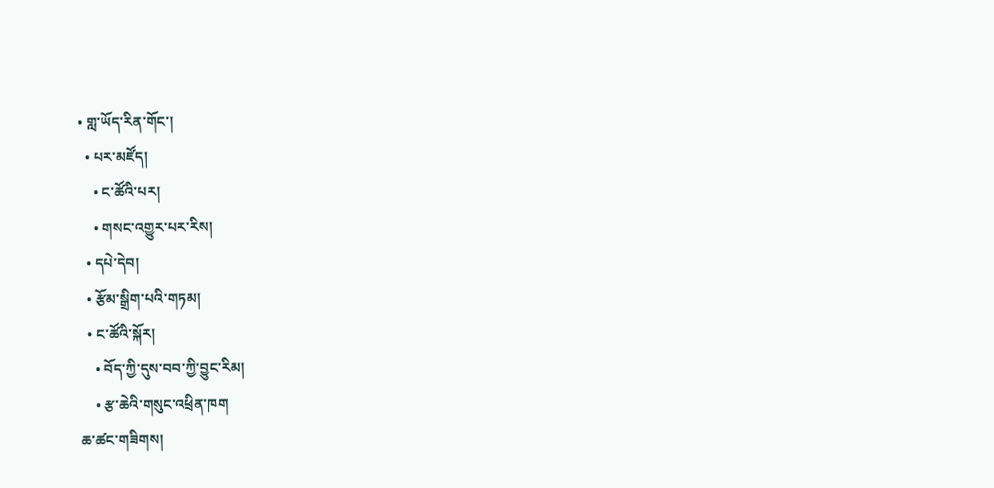• གླ་ཡོད་རིན་གོང་།
  • པར་མཛོད།
    • ང་ཚོའི་པར།
    • གསང་འགྱུར་པར་རིས།
  • དཔེ་དེབ།
  • རྩོམ་སྒྲིག་པའི་གཏམ།
  • ང་ཚོའི་སྐོར།
    • བོད་ཀྱི་དུས་བབ་ཀྱི་བྱུང་རིམ།
    • རྩ་ཆེའི་གསུང་འཕྲིན་ཁག
ཆ་ཚང་གཟིགས།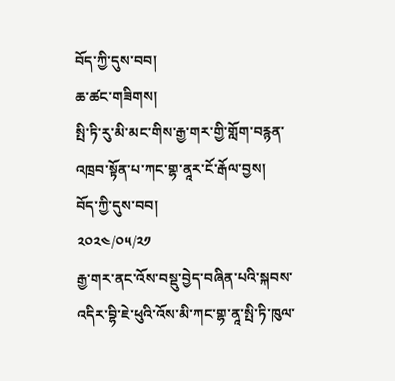བོད་ཀྱི་དུས་བབ།
ཆ་ཚང་གཟིགས།
སྤི་ཏི་རུ་མི་མང་གིས་རྒྱ་གར་གྱི་གློག་བརྙན་འཁྲབ་སྟོན་པ་ཀང་གྷ་ནཱར་ངོ་རྒོལ་བྱས།
བོད་ཀྱི་དུས་བབ།
༢༠༢༤/༠༥/༢༡
རྒྱ་གར་ནང་འོས་བསྡུ་བྱེད་བཞིན་པའི་སྐབས་འདིར་བྷི་ཇེ་ཕུའི་འོས་མི་ཀང་གྷ་ནཱ་སྤི་ཏི་ཁུལ་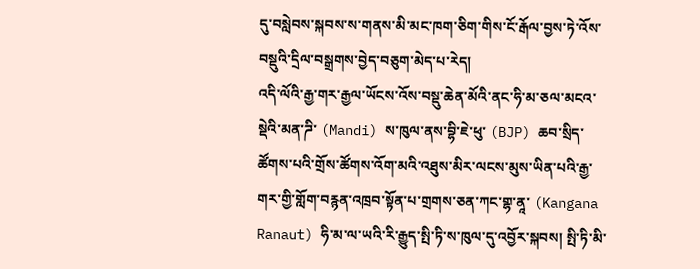དུ་བསླེབས་སྐབས་ས་གནས་མི་མང་ཁག་ཅིག་གིས་ངོ་རྒོལ་བྱས་ཏེ་འོས་བསྡུའི་དྲིལ་བསྒྲགས་བྱེད་བཅུག་མེད་པ་རེད།
འདི་ལོའི་རྒྱ་གར་རྒྱལ་ཡོངས་འོས་བསྡུ་ཆེན་མོའི་ནང་ཧི་མ་ཅལ་མངའ་སྡེའི་མན་ཌི་ (Mandi) ས་ཁུལ་ནས་བྷི་ཇེ་ཕུ་ (BJP) ཆབ་སྲིད་ཚོགས་པའི་གྲོས་ཚོགས་འོག་མའི་འཐུས་མིར་ལངས་མུས་ཡིན་པའི་རྒྱ་གར་གྱི་གློག་བརྙན་འཁྲབ་སྟོན་པ་གྲགས་ཅན་ཀང་གྷ་ནཱ་ (Kangana Ranaut) ཧི་མ་ལ་ཡའི་རི་རྒྱུད་སྤི་ཏི་ས་ཁུལ་དུ་འབྱོར་སྐབས། སྤི་ཏི་མི་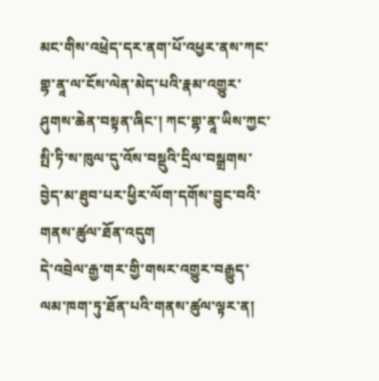མང་གིས་འཕྲེད་དར་ནག་པོ་འཕྱར་ནས་ཀང་གྷ་ནཱ་ལ་ངོས་ལེན་མེད་པའི་རྣམ་འགྱུར་ཤུགས་ཆེན་བསྟན་ཞིང་། ཀང་གྷ་ནཱ་ཡིས་ཀྱང་སྤི་ཏི་ས་ཁུལ་དུ་འོས་བསྡུའི་དྲིལ་བསྒྲགས་བྱེད་མ་ཐུབ་པར་ཕྱིར་ལོག་དགོས་བྱུང་བའི་གནས་ཚུལ་ཐོན་འདུག
དེ་འབྲེལ་རྒྱ་གར་གྱི་གསར་འགྱུར་བརྒྱུད་ལམ་ཁག་ཏུ་ཐོན་པའི་གནས་ཚུལ་ལྟར་ན།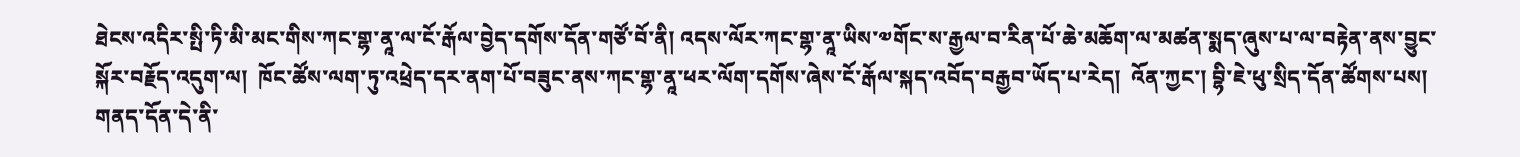ཐེངས་འདིར་སྤི་ཏི་མི་མང་གིས་ཀང་གྷ་ནཱ་ལ་ངོ་རྒོལ་བྱེད་དགོས་དོན་གཙོ་བོ་ནི། འདས་ལོར་ཀང་གྷ་ནཱ་ཡིས་༧གོང་ས་རྒྱལ་བ་རིན་པོ་ཆེ་མཆོག་ལ་མཚན་སྨད་ཞུས་པ་ལ་བརྟེན་ནས་བྱུང་སྐོར་བརྗོད་འདུག་ལ།  ཁོང་ཚོས་ལག་ཏུ་འཕྲེད་དར་ནག་པོ་བཟུང་ནས་ཀང་གྷ་ནཱ་ཕར་ལོག་དགོས་ཞེས་ངོ་རྒོལ་སྐད་འབོད་བརྒྱབ་ཡོད་པ་རེད།  འོན་ཀྱང་། བྷི་ཇེ་ཕུ་སྲིད་དོན་ཚོགས་པས། གནད་དོན་དེ་ནི་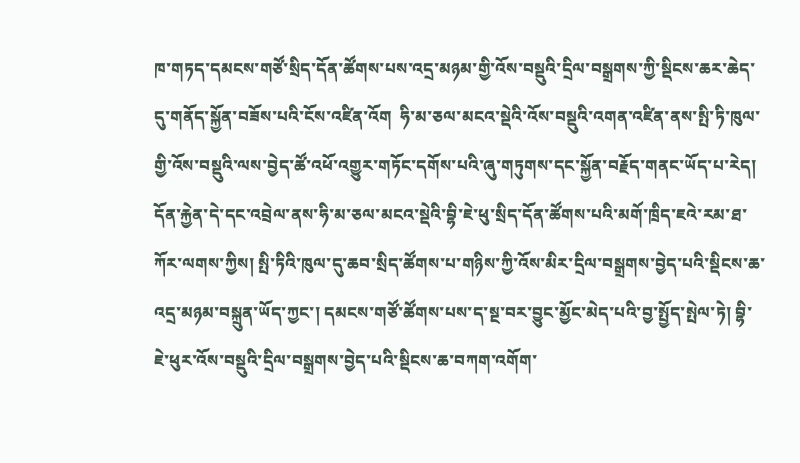ཁ་གཏད་དམངས་གཙོ་སྲིད་དོན་ཚོགས་པས་འདྲ་མཉམ་གྱི་འོས་བསྡུའི་དྲིལ་བསྒྲགས་ཀྱི་སྡིངས་ཆར་ཆེད་དུ་གནོད་སྐྱོན་བཟོས་པའི་ངོས་འཛིན་འོག  ཧི་མ་ཅལ་མངའ་སྡེའི་འོས་བསྡུའི་འགན་འཛིན་ནས་སྤི་ཏི་ཁུལ་གྱི་འོས་བསྡུའི་ལས་བྱེད་ཚོ་འཕོ་འགྱུར་གཏོང་དགོས་པའི་ཞུ་གཏུགས་དང་སྐྱོན་བརྗོད་གནང་ཡོད་པ་རེད།
དོན་རྐྱེན་དེ་དང་འབྲེལ་ནས་ཧི་མ་ཅལ་མངའ་སྡེའི་བྷི་ཇེ་ཕུ་སྲིད་དོན་ཚོགས་པའི་མགོ་ཁྲིད་ཇའེ་རམ་ཐ་ཀོར་ལགས་ཀྱིས། སྤི་ཏིའི་ཁུལ་དུ་ཆབ་སྲིད་ཚོགས་པ་གཉིས་ཀྱི་འོས་མིར་དྲིལ་བསྒྲགས་བྱེད་པའི་སྡིངས་ཆ་འདྲ་མཉམ་བསྐྲུན་ཡོད་ཀྱང་། དམངས་གཙོ་ཚོགས་པས་ད་སྔ་བར་བྱུང་མྱོང་མེད་པའི་བྱ་སྤྱོད་སྤེལ་ཏེ། བྷི་ཇེ་ཕུར་འོས་བསྡུའི་དྲིལ་བསྒྲགས་བྱེད་པའི་སྡིངས་ཆ་བཀག་འགོག་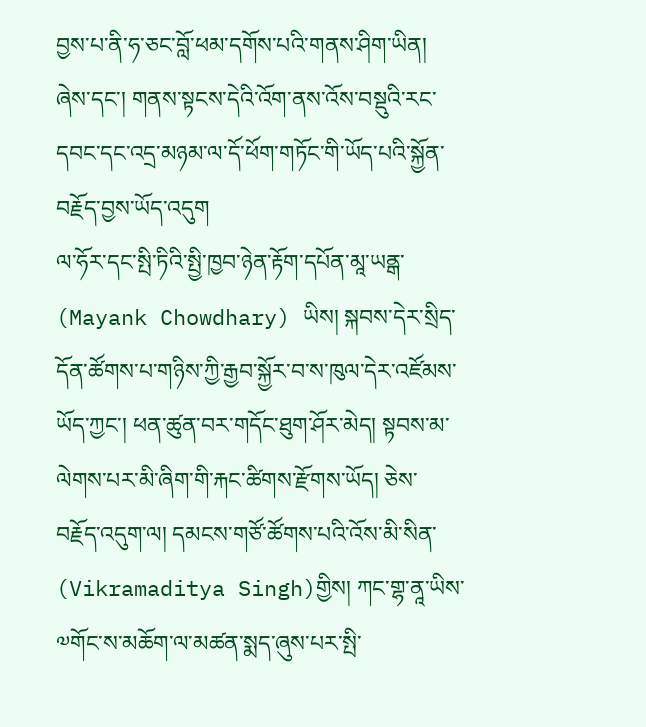བྱས་པ་ནི་ཧ་ཅང་བློ་ཕམ་དགོས་པའི་གནས་ཤིག་ཡིན། ཞེས་དང་། གནས་སྟངས་དེའི་འོག་ནས་འོས་བསྡུའི་རང་དབང་དང་འདྲ་མཉམ་ལ་དོ་ཕོག་གཏོང་གི་ཡོད་པའི་སྐྱོན་བརྗོད་བྱས་ཡོད་འདུག
ལ་ཧོར་དང་སྤི་ཏིའི་སྤྱི་ཁྱབ་ཉེན་རྟོག་དཔོན་མཱ་ཡནྒ་ (Mayank Chowdhary) ཡིས། སྐབས་དེར་སྲིད་དོན་ཚོགས་པ་གཉིས་ཀྱི་རྒྱབ་སྐྱོར་བ་ས་ཁུལ་དེར་འཛོམས་ཡོད་ཀྱང་། ཕན་ཚུན་བར་གདོང་ཐུག་ཤོར་མེད། སྟབས་མ་ལེགས་པར་མི་ཞིག་གི་རྐང་ཚིགས་རྫོགས་ཡོད། ཅེས་བརྗོད་འདུག་ལ། དམངས་གཙོ་ཚོགས་པའི་འོས་མི་སིན་ (Vikramaditya Singh)གྱིས། ཀང་གྷ་ནཱ་ཡིས་༧གོང་ས་མཆོག་ལ་མཚན་སྨད་ཞུས་པར་སྤི་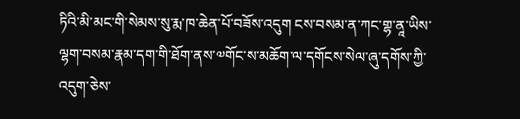ཏིའི་མི་མང་གི་སེམས་སུ་རྨ་ཁ་ཆེན་པོ་བཟོས་འདུག ངས་བསམ་ན་ཀང་གྷ་ནཱ་ཡིས་ལྷག་བསམ་རྣམ་དག་གི་ཐོག་ནས་༧གོང་ས་མཆོག་ལ་དགོངས་སེལ་ཞུ་དགོས་ཀྱི་འདུག་ཅེས་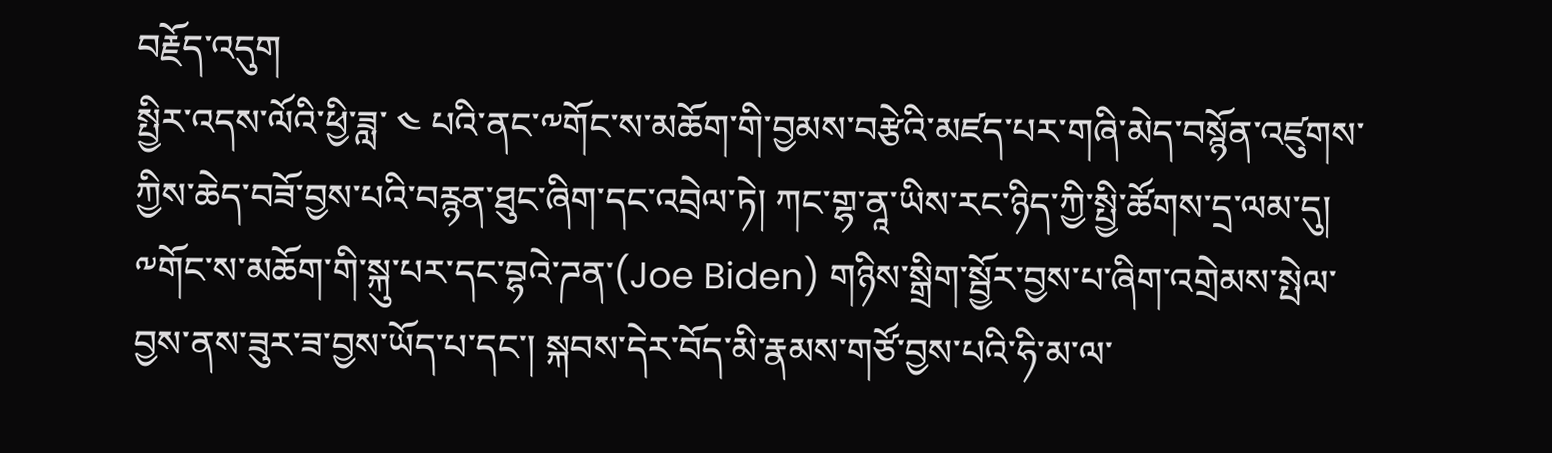བརྗོད་འདུག
སྤྱིར་འདས་ལོའི་ཕྱི་ཟླ་ ༤ པའི་ནང་༸གོང་ས་མཆོག་གི་བྱམས་བརྩེའི་མཛད་པར་གཞི་མེད་བསྙོན་འཛུགས་ཀྱིས་ཆེད་བཟོ་བྱས་པའི་བརྙན་ཐུང་ཞིག་དང་འབྲེལ་ཏེ། ཀང་གྷ་ནཱ་ཡིས་རང་ཉིད་ཀྱི་སྤྱི་ཚོགས་དྲ་ལམ་དུ། ༸གོང་ས་མཆོག་གི་སྐུ་པར་དང་བྷའེ་ཌན་(Joe Biden) གཉིས་སྒྲིག་སྦྱོར་བྱས་པ་ཞིག་འགྲེམས་སྤེལ་བྱས་ནས་ཟུར་ཟ་བྱས་ཡོད་པ་དང་། སྐབས་དེར་བོད་མི་རྣམས་གཙོ་བྱས་པའི་ཧི་མ་ལ་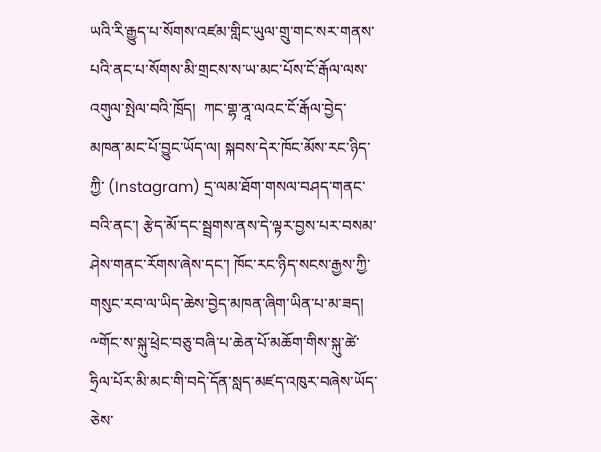ཡའི་རི་རྒྱུད་པ་སོགས་འཛམ་གླིང་ཡུལ་གྲུ་གང་སར་གནས་པའི་ནང་པ་སོགས་མི་གྲངས་ས་ཡ་མང་པོས་ངོ་རྒོལ་ལས་འགུལ་སྤེལ་བའི་ཁྲོད།  ཀང་གྷ་ནཱ་ལའང་ངོ་རྒོལ་བྱེད་མཁན་མང་པོ་བྱུང་ཡོད་ལ། སྐབས་དེར་ཁོང་མོས་རང་ཉིད་ཀྱི་ (Instagram) དྲ་ལམ་ཐོག་གསལ་བཤད་གནང་བའི་ནང་། རྩེད་མོ་དང་སྦྲགས་ནས་དེ་ལྟར་བྱས་པར་བསམ་ཤེས་གནང་རོགས་ཞེས་དང་། ཁོང་རང་ཉིད་སངས་རྒྱས་ཀྱི་གསུང་རབ་ལ་ཡིད་ཆེས་བྱེད་མཁན་ཞིག་ཡིན་པ་མ་ཟད། ༸གོང་ས་སྐུ་ཕྲེང་བཅུ་བཞི་པ་ཆེན་པོ་མཆོག་གིས་སྐུ་ཚེ་ཧྲིལ་པོར་མི་མང་གི་བདེ་དོན་སླད་མཛད་འཁུར་བཞེས་ཡོད་ཅེས་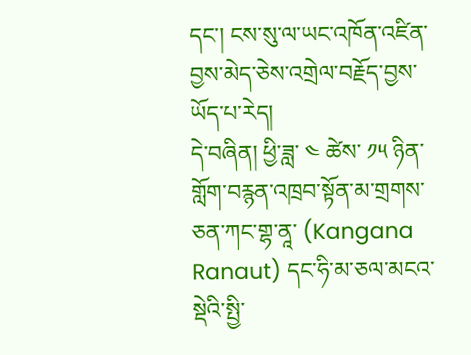དང་། ངས་སུ་ལ་ཡང་འཁོན་འཛིན་བྱས་མེད་ཅེས་འགྲེལ་བརྗོད་བྱས་ཡོད་པ་རེད།
དེ་བཞིན། ཕྱི་ཟླ་ ༤ ཚེས་ ༡༥ ཉིན་གློག་བརྙན་འཁྲབ་སྟོན་མ་གྲགས་ཅན་ཀང་གྷ་ནཱ་ (Kangana Ranaut) དང་ཧི་མ་ཅལ་མངའ་སྡེའི་སྤྱི་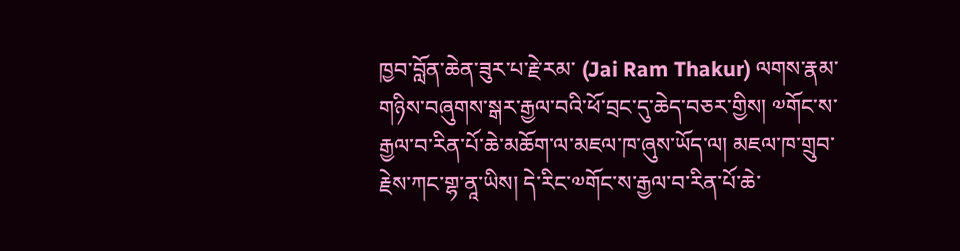ཁྱབ་བློན་ཆེན་ཟུར་པ་རྗེ་རམ་ (Jai Ram Thakur) ལགས་རྣམ་གཉིས་བཞུགས་སྒར་རྒྱལ་བའི་ཕོ་བྲང་དུ་ཆེད་བཅར་གྱིས། ༧གོང་ས་རྒྱལ་བ་རིན་པོ་ཆེ་མཆོག་ལ་མཇལ་ཁ་ཞུས་ཡོད་ལ། མཇལ་ཁ་གྲུབ་རྗེས་ཀང་གྷ་ནཱ་ཡིས། དེ་རིང་༧གོང་ས་རྒྱལ་བ་རིན་པོ་ཆེ་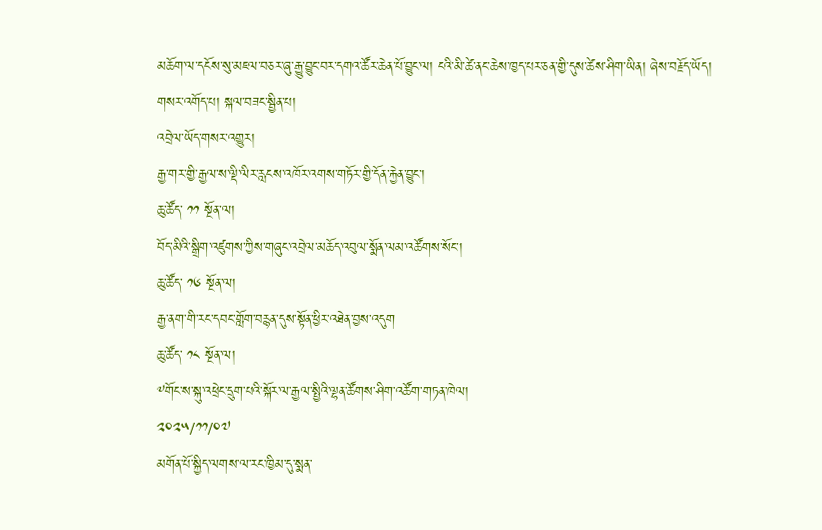མཆོག་ལ་དངོས་སུ་མཇལ་བཅར་ཞུ་རྒྱུ་བྱུང་བར་དགའ་ཚོར་ཆེན་པོ་བྱུང་ལ། ངའི་མི་ཚེ་ནང་ཆེས་ཁྱད་པར་ཅན་གྱི་དུས་ཚེས་ཤིག་ཡིན། ཞེས་བརྗོད་ཡོད།
གསར་འགོད་པ། སྐལ་བཟང་སྦྱིན་པ།
འབྲེལ་ཡོད་གསར་འགྱུར།
རྒྱ་གར་གྱི་རྒྱལ་ས་ལྡི་ལིར་རླངས་འཁོར་འགས་གཏོར་གྱི་དོན་རྐྱེན་བྱུང་།
ཆུ་ཚོད་ ༡༡ སྔོན་ལ།
བོད་མིའི་སྒྲིག་འཛུགས་ཀྱིས་གཞུང་འབྲེལ་མཆོད་འབུལ་སྨོན་ལམ་འཚོགས་སོང་།
ཆུ་ཚོད་ ༡༦ སྔོན་ལ།
རྒྱ་ནག་གི་རང་དབང་གློག་བརྙན་དུས་སྟོན་ཕྱིར་འཐེན་བྱས་འདུག
ཆུ་ཚོད་ ༡༨ སྔོན་ལ།
༸གོང་ས་སྐུ་འཕྲེང་དྲུག་པའི་སྐོར་ལ་རྒྱལ་སྤྱིའི་ལྷན་ཚོགས་ཤིག་འཚོག་གཏན་ཁེལ།
༢༠༢༥/༡༡/༠༧
མགོན་པོ་སྐྱིད་ལགས་ལ་རང་ཁྱིམ་དུ་སྨན་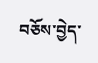བཅོས་བྱེད་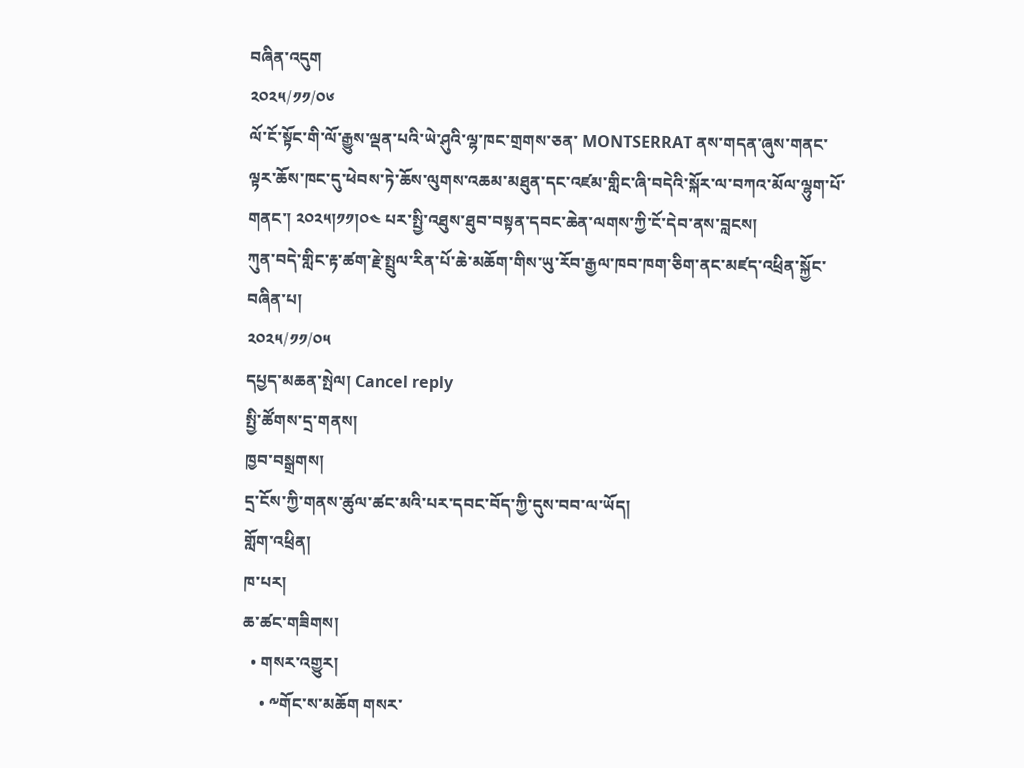བཞིན་འདུག
༢༠༢༥/༡༡/༠༦
ལོ་ངོ་སྟོང་གི་ལོ་རྒྱུས་ལྡན་པའི་ཡེ་ཤུའི་ལྷ་ཁང་གྲགས་ཅན་ MONTSERRAT ནས་གདན་ཞུས་གནང་ལྟར་ཆོས་ཁང་དུ་ཕེབས་ཏེ་ཆོས་ལུགས་འཆམ་མཐུན་དང་འཛམ་གླིང་ཞི་བདེའི་སྐོར་ལ་བཀའ་མོལ་ལྷུག་པོ་གནང་། ༢༠༢༥།༡༡།༠༤ པར་སྤྱི་འཐུས་ཐུབ་བསྟན་དབང་ཆེན་ལགས་ཀྱི་ངོ་དེབ་ནས་བླངས།
ཀུན་བདེ་གླིང་རྟ་ཚག་རྗེ་སྤྲུལ་རིན་པོ་ཆེ་མཆོག་གིས་ཡུ་རོབ་རྒྱལ་ཁབ་ཁག་ཅིག་ནང་མཛད་འཕྲིན་སྐྱོང་བཞིན་པ།
༢༠༢༥/༡༡/༠༥
དཔྱད་མཆན་སྤེལ། Cancel reply
སྤྱི་ཚོགས་དྲ་གནས།
ཁྱབ་བསྒྲགས།
དྲ་ངོས་ཀྱི་གནས་ཚུལ་ཚང་མའི་པར་དབང་བོད་ཀྱི་དུས་བབ་ལ་ཡོད།
གློག་འཕྲིན།
ཁ་པར།
ཆ་ཚང་གཟིགས།
  • གསར་འགྱུར།
    • ༸གོང་ས་མཆོག གསར་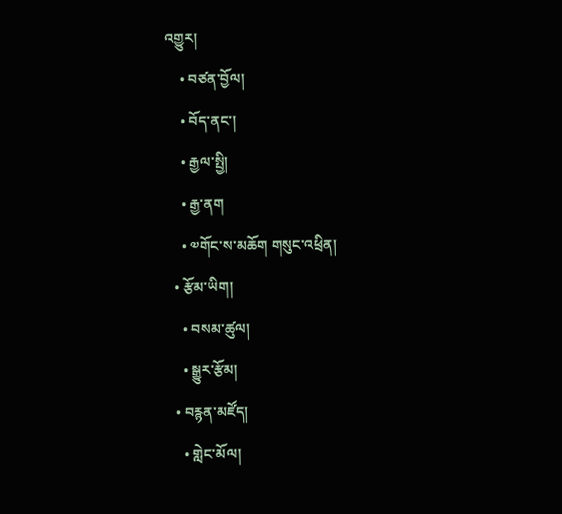འགྱུར།
    • བཙན་བྱོལ།
    • བོད་ནང་།
    • རྒྱལ་སྤྱི།
    • རྒྱ་ནག
    • ༧གོང་ས་མཆོག གསུང་འཕྲིན།
  • རྩོམ་ཡིག།
    • བསམ་ཚུལ།
    • སྒྱུར་རྩོམ།
  • བརྙན་མཛོད།
    • གླེང་མོལ།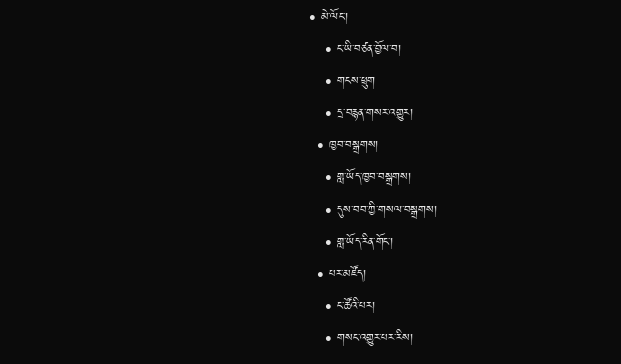• མེ་ལོང་།
    • ང་ཡི་བཙན་བྱོལ་བ།
    • གངས་ཕྲུག
    • དྲ་བརྙན་གསར་འགྱུར།
  • ཁྱབ་བསྒྲགས།
    • གླ་ཡོད་ཁྱབ་བསྒྲགས།
    • དུས་བབ་ཀྱི་གསལ་བསྒྲགས།
    • གླ་ཡོད་རིན་གོང་།
  • པར་མཛོད།
    • ང་ཚོའི་པར།
    • གསང་འགྱུར་པར་རིས།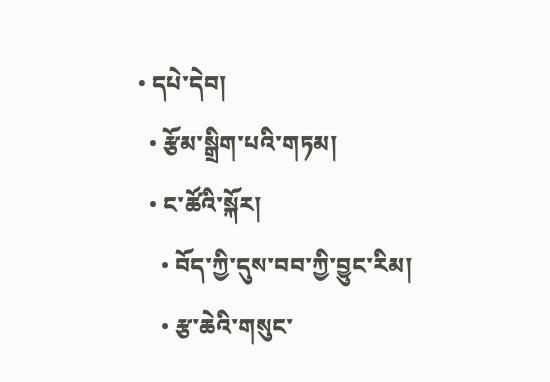• དཔེ་དེབ།
  • རྩོམ་སྒྲིག་པའི་གཏམ།
  • ང་ཚོའི་སྐོར།
    • བོད་ཀྱི་དུས་བབ་ཀྱི་བྱུང་རིམ།
    • རྩ་ཆེའི་གསུང་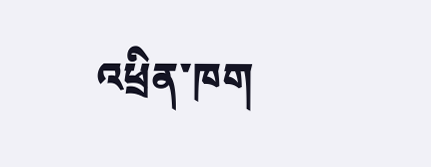འཕྲིན་ཁག